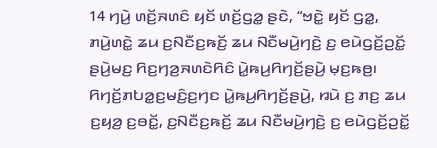14 ꤚꤣꤧ꤬ ꤛꤢꤩ꤬ꤏꤛꤢꤨ ꤟꤢꤩ ꤛꤢꤩ꤬ꤞꤤ꤭ ꤔꤢꤧ, “ꤠꤢꤧ꤭ ꤟꤢꤩ ꤞꤤ꤭, ꤊꤣꤧ꤬ꤛꤢꤧ꤭ ꤘꤣ ꤢ꤬ꤡꤢꤪꤢ꤬ꤒꤢꤩ꤬ ꤘꤣ ꤡꤢꤪꤗꤣꤧ꤬ꤚꤢꤧ꤬ ꤢ꤬ ꤕꤣꤧꤞꤢꤩ꤬ꤑꤢꤩ꤭ ꤔꤣꤧ꤬ꤗꤢ꤬ ꤖꤢ꤬ꤚꤤ꤬ꤏꤛꤢꤧꤖꤢꤨ ꤣꤧ꤭ꤒꤣ꤬ꤖꤚꤢꤩ꤬ꤔꤣꤧ꤬ ꤗ꤫ꤢ꤬ꤒꤥ꤬꤯ ꤖꤚꤢꤩ꤬ꤊꤝꤤ꤭ꤢ꤬ꤗꤢꤨ꤬ꤢ꤬ꤚꤢ ꤣꤧ꤭ꤒꤣ꤬ꤖꤚꤢꤩ꤬ꤔꤣꤧ꤬, ꤙꤣꤧ ꤢ꤬ ꤊꤢ꤬ ꤘꤣ ꤢ꤬ꤟꤤ꤬ ꤢ꤬ꤋꤢꤩ꤭, ꤢ꤬ꤡꤢꤪꤢ꤬ꤒꤢꤩ꤬ ꤘꤣ ꤡꤢꤪꤗꤣꤧ꤬ꤚꤢꤧ꤬ ꤢ꤬ ꤕꤣꤧꤞꤢꤩ꤬ꤑꤢꤩ꤭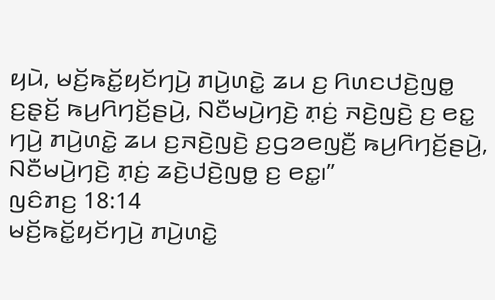ꤟꤣꤧ, ꤗꤢꤩ꤬ꤒꤢꤩ꤭ꤟꤢꤩꤚꤣꤧ꤬ ꤊꤣꤧ꤬ꤛꤢꤧ꤭ ꤘꤣ ꤢ꤬ ꤖꤛꤢꤓꤢꤧ꤬ꤜꤥ꤭ ꤢ꤬ꤔ꤫ꤢꤩ꤬ ꤒꤣ꤬ꤖꤚꤢꤩ꤬ꤔꤣꤧ꤬, ꤡꤢꤪꤗꤣꤧ꤬ꤚꤢꤧ꤬ ꤊ꤫ꤢꤦ꤬ ꤏꤢꤧ꤬ꤜꤢꤧ꤬ ꤢ꤬ ꤕꤢ꤭ ꤚꤣꤧ꤬ ꤊꤣꤧ꤬ꤛꤢꤧ꤭ ꤘꤣ ꤢ꤬ꤏꤢꤧ꤬ꤜꤢꤧ꤬ ꤢ꤬ꤞꤤꤕꤜꤢꤪ꤬ ꤒꤣ꤬ꤖꤚꤢꤩ꤬ꤔꤣꤧ꤬, ꤡꤢꤪꤗꤣꤧ꤬ꤚꤢꤧ꤬ ꤊ꤫ꤢꤦ꤬ ꤘꤢꤧ꤬ꤓꤢꤧ꤬ꤜꤥ꤭ ꤢ꤬ ꤕꤢ꤭꤯”
ꤜꤢꤨꤊꤢ꤬ 18:14
ꤗꤢꤩ꤬ꤒꤢꤩ꤭ꤟꤢꤩꤚꤣꤧ꤬ ꤊꤣꤧ꤬ꤛꤢꤧ꤭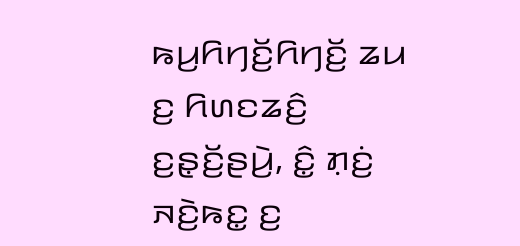ꤒꤣ꤬ꤖꤚꤢꤩ꤬ꤖꤚꤢꤩ꤬ ꤘꤣ ꤢ꤬ ꤖꤛꤢꤘꤢꤨ꤬ ꤢ꤬ꤔ꤫ꤢꤩ꤬ꤔꤣꤧ꤬, ꤢꤨ꤭ ꤊ꤫ꤢꤦ꤬ ꤏꤢꤧ꤬ꤒꤢ꤭ ꤢ꤬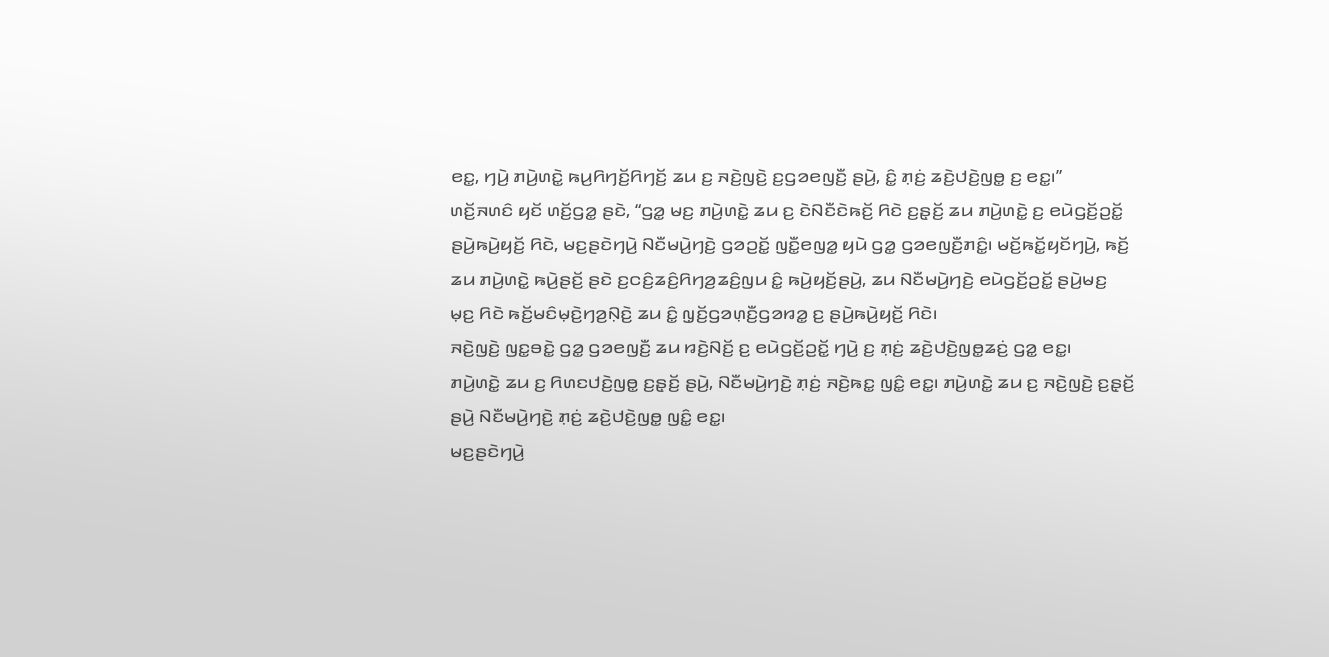ꤕꤢ꤭, ꤚꤣꤧ꤬ ꤊꤣꤧ꤬ꤛꤢꤧ꤭ ꤒꤣ꤬ꤖꤚꤢꤩ꤬ꤖꤚꤢꤩ꤬ ꤘꤣ ꤢ꤬ ꤏꤢꤧ꤬ꤜꤢꤧ꤬ ꤢ꤬ꤞꤤꤕꤜꤢꤪ꤬ ꤔꤣꤧ꤬, ꤢꤨ꤭ ꤊ꤫ꤢꤦ꤬ ꤘꤢꤧ꤬ꤓꤢꤧ꤬ꤜꤥ꤭ ꤢ꤬ ꤕꤢ꤭꤯”
ꤛꤢꤩ꤬ꤏꤛꤢꤨ ꤟꤢꤩ ꤛꤢꤩ꤬ꤞꤤ꤭ ꤔꤢꤧ, “ꤞꤤ꤭ ꤗꤢ꤬ ꤊꤣꤧ꤬ꤛꤢꤧ꤭ ꤘꤣ ꤢ꤬ ꤢꤧꤡꤢꤪꤢꤧꤒꤢꤩ꤬ ꤖꤢꤧ ꤢ꤬ꤔ꤫ꤢꤩ꤬ ꤘꤣ ꤊꤣꤧ꤬ꤛꤢꤧ꤭ ꤢ꤬ ꤕꤣꤧꤞꤢꤩ꤬ꤑꤢꤩ꤭ ꤔꤣꤧ꤬ꤒꤣꤧ꤬ꤟꤢꤩ꤬ ꤖꤢꤧ, ꤗꤢ꤬ꤔꤢꤧꤚꤣꤧ꤬ ꤡꤢꤪꤗꤣꤧ꤬ꤚꤢꤧ꤬ ꤞꤤꤑꤢꤩ꤭ ꤜꤢꤪ꤭ꤕꤜꤤ꤭ ꤟꤣꤧ ꤞꤤ꤭ ꤞꤤꤕꤜꤢꤪ꤬ꤊꤢꤨ꤭꤯ ꤗꤢꤩ꤬ꤒꤢꤩ꤭ꤟꤢꤩꤚꤣꤧ꤬, ꤒꤢꤩ꤬ ꤘꤣ ꤊꤣꤧ꤬ꤛꤢꤧ꤭ ꤒꤣꤧ꤬ꤔꤢꤩ꤬ ꤔꤢꤧ ꤢ꤬ꤍꤢꤨ꤬ꤘꤢꤨ꤬ꤖꤚꤤ꤬ꤘꤢꤨ꤬ꤜꤣ ꤢꤨ꤭ ꤒꤣꤧ꤬ꤟꤢꤩ꤬ꤔꤣꤧ꤬, ꤘꤣ ꤡꤢꤪꤗꤣꤧ꤬ꤚꤢꤧ꤬ ꤕꤣꤧꤞꤢꤩ꤬ꤑꤢꤩ꤭ ꤔꤣꤧ꤬ꤗꤢ꤬ ꤗ꤫ꤢ꤬ ꤖꤢꤧ ꤒꤢꤩ꤬ꤗꤢꤨꤗ꤫ꤢꤧ꤬ꤚꤤ꤬ꤡ꤫ꤢꤧ꤬ ꤘꤣ ꤢꤨ꤭ ꤜ꤫ꤢꤩ꤬ꤞꤤꤛ꤫ꤢꤪ꤬ꤞꤤꤙꤤ꤭ ꤢ꤬ ꤔꤣꤧ꤬ꤒꤣꤧ꤬ꤟꤢꤩ꤬ ꤖꤢꤧ꤯
ꤏꤢꤧ꤬ꤜꤢꤧ꤬ ꤜꤢ꤭ꤋꤢꤧ꤭ ꤞꤤ꤭ ꤞꤤꤕꤜꤢꤪ꤬ ꤘꤣ ꤙꤢꤧ꤬ꤡꤢꤩ꤬ ꤢ꤬ ꤕꤣꤧꤞꤢꤩ꤬ꤑꤢꤩ꤭ ꤚꤣꤧ꤬ ꤢ꤬ ꤊ꤫ꤢꤦ꤬ ꤘꤢꤧ꤬ꤓꤢꤧ꤬ꤜꤥ꤭ꤘꤢꤦ꤬ ꤞꤤ꤭ ꤕꤢ꤭꤯
ꤊꤣꤧ꤬ꤛꤢꤧ꤭ ꤘꤣ ꤢ꤬ ꤖꤛꤢꤓꤢꤧ꤬ꤜꤥ꤭ ꤢ꤬ꤔ꤫ꤢꤩ꤬ ꤔꤣꤧ꤬, ꤡꤢꤪꤗꤣꤧ꤬ꤚꤢꤧ꤬ ꤊ꤫ꤢꤦ꤬ ꤏꤢꤧ꤬ꤒꤢ꤭ ꤜꤢꤨ꤭ ꤕꤢ꤭꤯ ꤊꤣꤧ꤬ꤛꤢꤧ꤭ ꤘꤣ ꤢ꤬ ꤏꤢꤧ꤬ꤜꤢꤧ꤬ ꤢ꤬ꤔ꤫ꤢꤩ꤬ ꤔꤣꤧ꤬ ꤡꤢꤪꤗꤣꤧ꤬ꤚꤢꤧ꤬ ꤊ꤫ꤢꤦ꤬ ꤘꤢꤧ꤬ꤓꤢꤧ꤬ꤜꤥ꤭ ꤜꤢꤨ꤭ ꤕꤢ꤭꤯
ꤗꤢ꤬ꤔꤢꤧꤚꤣꤧ꤬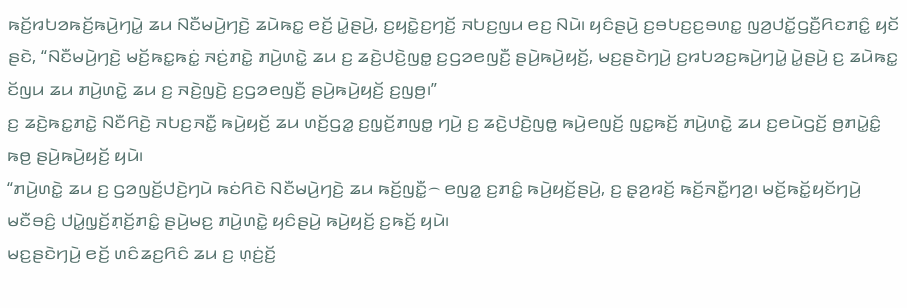ꤒꤢꤩ꤬ꤙꤝꤤꤒꤢꤩ꤬ꤒꤣꤧ꤬ꤚꤣꤧ꤭ ꤘꤣ ꤡꤢꤪꤗꤣꤧ꤬ꤚꤢꤧ꤬ ꤘꤣꤧꤒꤢ꤭ ꤕꤢꤩ꤬ ꤣꤧ꤭ꤔꤣꤧ꤬, ꤢ꤬ꤟꤢꤧ꤭ꤢ꤬ꤚꤢꤩ꤬ ꤏꤝꤢ꤬ꤜꤣ ꤕꤢ꤬ ꤡꤣꤧ꤯ ꤟꤢꤨꤔꤣꤧ꤬ ꤢ꤬ꤋꤝꤢ꤬ꤢ꤬ꤋꤛꤢ꤭ ꤜꤤ꤬ꤓꤢꤩ꤭ꤞꤢꤪ꤬ꤖꤢꤊꤢꤨ꤭ ꤟꤢꤩ ꤔꤢꤧ, “ꤡꤢꤪꤗꤣꤧ꤬ꤚꤢꤧ꤬ ꤗꤢꤩ꤬ꤒꤢ꤭ꤒꤢꤦ꤭ ꤏꤢꤦ꤬ꤊꤢꤧ꤭ ꤊꤣꤧ꤬ꤛꤢꤧ꤭ ꤘꤣ ꤢ꤬ ꤘꤢꤧ꤬ꤓꤢꤧ꤬ꤜꤥ꤭ ꤢ꤬ꤞꤤꤕꤜꤢꤪ꤬ ꤔꤣꤧ꤬ꤒꤣꤧ꤬ꤟꤢꤩ꤬, ꤗꤢ꤬ꤔꤢꤧꤚꤣꤧ꤬ ꤢ꤬ꤙꤝꤤꤢ꤬ꤒꤣꤧ꤬ꤚꤣꤧ꤭ ꤣꤧ꤭ꤔꤣꤧ꤬ ꤢ꤬ ꤘꤣꤧꤒꤢ꤭ ꤢꤩꤜꤣ ꤘꤣ ꤊꤣꤧ꤬ꤛꤢꤧ꤭ ꤘꤣ ꤢ꤬ ꤏꤢꤧ꤬ꤜꤢꤧ꤬ ꤢ꤬ꤞꤤꤕꤜꤢꤪ꤬ ꤔꤣꤧ꤬ꤒꤣꤧ꤬ꤟꤢꤩ꤬ ꤢ꤬ꤜꤥ꤬꤯”
ꤢ꤬ ꤘꤢꤧ꤬ꤒꤢ꤭ꤊꤢꤧ꤭ ꤡꤢꤪꤖꤢꤧ꤬ ꤏꤝꤢ꤬ꤏꤢꤪ꤭ ꤒꤣꤧ꤬ꤟꤢꤩ꤬ ꤘꤣ ꤛꤢꤩ꤬ꤞꤤ꤭ ꤢ꤬ꤜ꤫ꤢꤩ꤬ꤊꤜꤥ꤭ ꤚꤣꤧ꤬ ꤢ꤬ ꤘꤢꤧ꤬ꤓꤢꤧ꤬ꤜꤥ꤭ ꤒꤣꤧ꤬ꤕꤜꤢꤩ꤬ ꤜꤢ꤭ꤒꤢꤩ꤬ ꤊꤣꤧ꤬ꤛꤢꤧ꤭ ꤘꤣ ꤢ꤬ꤕꤣꤧꤞꤢꤩ꤬ ꤥ꤬ꤊꤣꤧ꤭ꤢꤨ꤭ ꤒꤥ꤬ ꤔꤣꤧ꤬ꤒꤣꤧ꤬ꤟꤢꤩ꤬ ꤟꤣꤧ꤯
“ꤊꤣꤧ꤬ꤛꤢꤧ꤭ ꤘꤣ ꤢ꤬ ꤞꤤꤜꤢꤩ꤬ꤓꤢꤧ꤬ꤚꤣꤧ ꤒꤢꤦꤖꤢꤧ ꤡꤢꤪꤗꤣꤧ꤬ꤚꤢꤧ꤬ ꤘꤣ ꤒꤢꤩ꤬ꤜꤢꤪ꤭꤮ ꤕꤜꤤ꤭ ꤢ꤬ꤊꤢꤨ꤭ ꤒꤣꤧ꤬ꤟꤢꤩ꤬ꤔꤣꤧ꤬, ꤢ꤬ ꤔ꤫ꤤ꤬ꤙꤢꤩ꤬ ꤒꤢꤩ꤬ꤏꤢꤪ꤭ꤚꤤ꤬꤯ ꤗꤢꤩ꤬ꤒꤢꤩ꤭ꤟꤢꤩꤚꤣꤧ꤬ ꤗꤢꤪꤋꤢꤨ꤬ ꤓꤣꤧ꤭ꤜ꤫ꤢꤩ꤬ꤊ꤫ꤢꤩ꤬ꤊꤢꤨ꤭ ꤔꤣꤧ꤬ꤗꤢ꤬ ꤊꤣꤧ꤬ꤛꤢꤧ꤭ ꤟꤢꤨꤔꤣꤧ꤬ ꤒꤣꤧ꤬ꤟꤢꤩ꤬ ꤢ꤬ꤒꤢꤩ꤬ ꤟꤣꤧ꤯
ꤗꤢ꤬ꤔꤢꤧꤚꤣꤧ꤬ ꤕꤢꤩ꤬ ꤛꤢꤨꤘꤢ꤬ꤖꤢꤨ ꤘꤣ ꤢ꤬ ꤛ꤫ꤢꤦ꤬ꤢꤩ꤬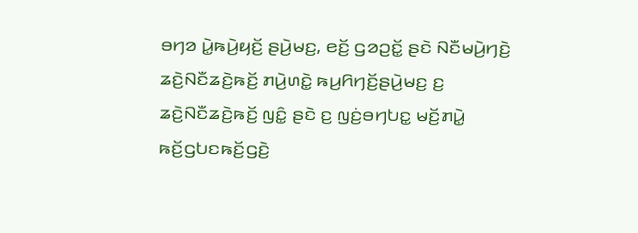ꤋꤚꤤ ꤣꤧ꤭ꤒꤣꤧ꤬ꤟꤢꤩ꤬ ꤔꤣꤧ꤬ꤗꤢ꤬, ꤕꤢꤩ꤬ ꤞꤤꤑꤢꤩ꤭ ꤔꤢꤧ ꤡꤢꤪꤗꤣꤧ꤬ꤚꤢꤧ꤬ ꤘꤢꤧ꤬ꤡꤢꤪꤘꤢꤧ꤬ꤒꤢꤩ꤬ ꤊꤣꤧ꤬ꤛꤢꤧ꤭ ꤒꤣ꤬ꤖꤚꤢꤩ꤬ꤔꤣꤧ꤬ꤗꤢ꤬ ꤢ꤬ ꤘꤢꤧ꤬ꤡꤢꤪꤘꤢꤧ꤬ꤒꤢꤩ꤬ ꤜꤢꤨ꤭ ꤔꤢꤧ ꤢ꤬ ꤜꤢꤦ꤬ꤋꤚꤝꤢ꤭ ꤗꤢꤩ꤬ꤊꤣꤧ꤭ ꤒꤢꤩ꤬ꤞꤝꤢꤒꤢꤩ꤬ꤞꤢꤧ꤬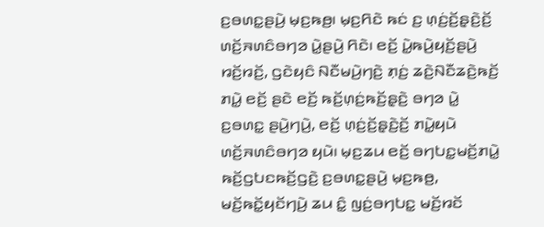ꤢ꤬ꤋꤛꤢ꤭ꤔꤣꤧ꤬ ꤗ꤫ꤢ꤬ꤒꤥ꤬꤯ ꤗ꤫ꤢ꤬ꤖꤢꤧ ꤒꤢꤦ ꤢ꤬ ꤛ꤫ꤢꤦ꤬ꤢꤩ꤬ꤔ꤫ꤢꤧ꤬ꤢꤩ꤬ ꤛꤢꤩ꤬ꤏꤛꤢꤨꤋꤚꤤ ꤣꤧ꤭ꤔꤣꤧ꤬ ꤖꤢꤧ꤯ ꤕꤢꤩ꤬ ꤣꤧ꤭ꤒꤣꤧ꤬ꤟꤢꤩ꤬ꤔꤣꤧ꤬ ꤙꤢꤩ꤬ꤙꤢꤩ꤬, ꤞꤢꤧꤟꤢꤨ ꤡꤢꤪꤗꤣꤧ꤬ꤚꤢꤧ꤬ ꤊ꤫ꤢꤦ꤬ ꤘꤢꤧ꤬ꤡꤢꤪꤘꤢꤧ꤬ꤒꤢꤩ꤬ ꤊꤣꤧ꤭ ꤕꤢꤩ꤬ ꤔꤢꤧ ꤕꤢꤩ꤬ ꤒꤢꤩ꤬ꤛ꤫ꤢꤦ꤬ꤒꤢꤩ꤬ꤔ꤫ꤢꤧ꤬ ꤋꤚꤤ ꤣꤧ꤭ ꤢ꤬ꤋꤛꤢ꤭ ꤔꤣꤧ꤬ꤚꤣꤧ꤬, ꤕꤢꤩ꤬ ꤛ꤫ꤢꤦ꤬ꤢꤩ꤬ꤔ꤫ꤢꤧ꤬ꤢꤩ꤬ ꤊꤣꤧ꤭ꤟꤣꤧ ꤛꤢꤩ꤬ꤏꤛꤢꤨꤋꤚꤤ ꤟꤣꤧ꤯ ꤗ꤫ꤢ꤬ꤘꤣ ꤕꤢꤩ꤬ ꤋꤚꤝꤢ꤭ꤗꤢꤩ꤬ꤊꤣꤧ꤭ ꤒꤢꤩ꤬ꤞꤝꤢꤒꤢꤩ꤬ꤞꤢꤧ꤬ ꤢ꤬ꤋꤛꤢ꤭ꤔꤣꤧ꤬ ꤗ꤫ꤢ꤬ꤒꤥ꤬, ꤗꤢꤩ꤬ꤒꤢꤩ꤭ꤟꤢꤩꤚꤣꤧ꤬ ꤘꤣ ꤢꤨ꤭ ꤜꤢꤦ꤬ꤋꤚꤝꤢ꤭ ꤗꤢꤩ꤬ꤙꤢꤩ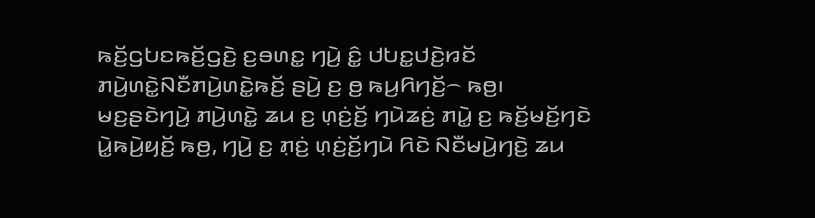ꤒꤢꤩ꤬ꤞꤝꤢꤒꤢꤩ꤬ꤞꤢꤧ꤬ ꤢ꤬ꤋꤛꤢ꤭ ꤚꤣꤧ꤬ ꤢꤨ꤭ ꤓꤝꤢ꤭ꤓꤢꤧ꤬ꤙꤢꤩ ꤊꤣꤧ꤬ꤛꤢꤧ꤭ꤡꤢꤪꤊꤣꤧ꤬ꤛꤢꤧ꤭ꤒꤢꤩ꤬ ꤔꤣꤧ꤬ ꤢ꤬ ꤥ꤬ ꤒꤣ꤬ꤖꤚꤢꤩ꤬꤮ ꤒꤥ꤬꤯
ꤗꤢ꤬ꤔꤢꤧꤚꤣꤧ꤬ ꤊꤣꤧ꤬ꤛꤢꤧ꤭ ꤘꤣ ꤢ꤬ ꤛ꤫ꤢꤦ꤬ꤢꤩ꤬ ꤚꤣꤧꤘꤢꤦ꤬ ꤊꤣꤧ꤭ ꤢ꤬ ꤒꤢꤩ꤬ꤗꤢꤩ꤬ꤚꤢꤧ ꤣꤧ꤭ꤒꤣꤧ꤬ꤟꤢꤩ꤬ ꤒꤥ꤬, ꤚꤣꤧ꤬ ꤢ꤬ ꤊ꤫ꤢꤦ꤬ ꤛ꤫ꤢꤦ꤬ꤢꤩ꤬ꤚꤣꤧ ꤖꤢꤧ ꤡꤢꤪꤗꤣꤧ꤬ꤚꤢꤧ꤬ ꤘꤣ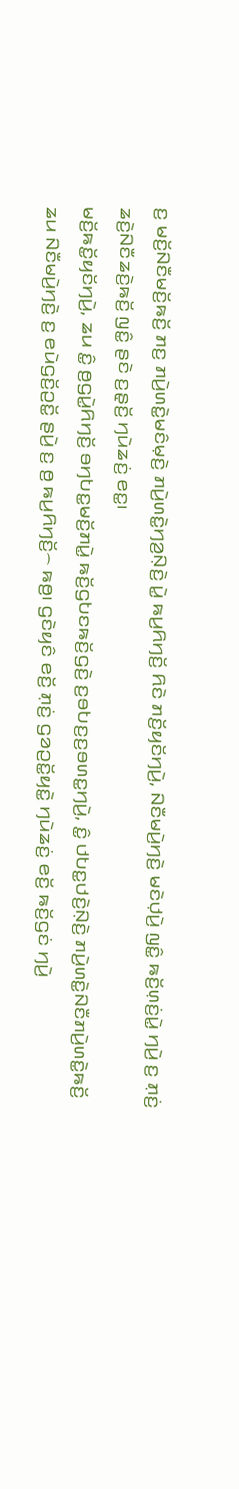ꤢ꤬ ꤗꤢꤩ꤬ꤡꤢꤪꤗꤢꤩ꤬ꤒꤢꤩ꤬ ꤊꤢ꤬ ꤊꤣꤧ꤬ꤛꤢꤧ꤭ꤗꤢꤨꤗ꤫ꤢꤧ꤬ ꤊꤣꤧ꤬ꤛꤢꤧ꤭ꤚꤤ꤬ꤡ꤫ꤢꤧ꤬ ꤣꤧ꤭ ꤒꤣ꤬ꤖꤚꤢꤩ꤬ ꤖꤢꤧ ꤊꤢꤩ꤬ꤟꤢꤩꤚꤣꤧ꤬, ꤡꤢꤪꤗꤣꤧ꤬ꤚꤢꤧ꤬ ꤗꤢꤧꤓ꤫ꤣꤧ꤬ ꤜꤢꤨ꤭ ꤒꤢꤩ꤬ꤛ꤫ꤢꤦ꤬ꤣꤧ꤭ ꤚꤣꤧ꤬ ꤢ꤬ ꤊ꤫ꤢꤦ꤬ ꤘꤢꤧ꤬ꤡꤢꤪꤘꤢꤧ꤬ꤒꤢꤩ꤬ ꤜꤢꤨ꤭ ꤔꤢꤧ ꤢ꤬ꤔ꤫ꤢꤩ꤬ ꤚꤣꤧꤘꤢꤦ꤬ ꤕꤢ꤭꤯
ꤗꤢꤩ꤬ꤒꤢꤩ꤭ꤟꤢꤩꤚꤣꤧ꤬, ꤘꤣ ꤢꤨ꤭ ꤥ꤬ꤞꤣꤧ꤭ꤖꤚꤢꤩ꤬ ꤋꤚꤝꤢ꤭ꤗꤢꤩ꤬ꤊꤣꤧ꤭ ꤒꤢꤩ꤬ꤞꤝꤢꤒꤢꤩ꤬ꤞꤢꤧ꤬ ꤢ꤬ꤋꤝꤢ꤬ꤢ꤬ꤋꤛꤢ꤭ꤚꤣꤧ꤬, ꤢꤨ꤭ ꤓꤝꤢ꤭ꤓꤢꤧ꤬ꤡ꤫ꤢꤧ꤬ ꤊꤣꤧ꤬ꤛꤢꤧ꤭ꤡꤢꤪꤊꤣꤧ꤬ꤛꤢꤧ꤭ꤒꤢꤩ꤬ ꤘꤣ ꤡꤢꤪꤗꤣꤧ꤬ꤚꤢꤧ꤬ ꤢ꤬ ꤕꤣꤧꤞꤢꤩ꤬ꤑꤢꤩ꤭ ꤔꤣꤧ꤬ ꤢ꤬ ꤥ꤬ ꤒꤣ꤬ꤖꤚꤢꤩ꤬꤮ ꤒꤥ꤬꤯ ꤞꤢꤧꤟꤢꤨ ꤕꤢꤩ꤬ ꤊ꤫ꤢꤦ꤬ ꤞꤤꤑꤢꤩ꤭ꤟꤢꤧ꤭ ꤚꤣꤧꤘꤢꤦ꤬ ꤕꤢꤩ꤬ ꤒꤢꤩ꤬ꤞꤢꤦ ꤚꤣꤧ꤬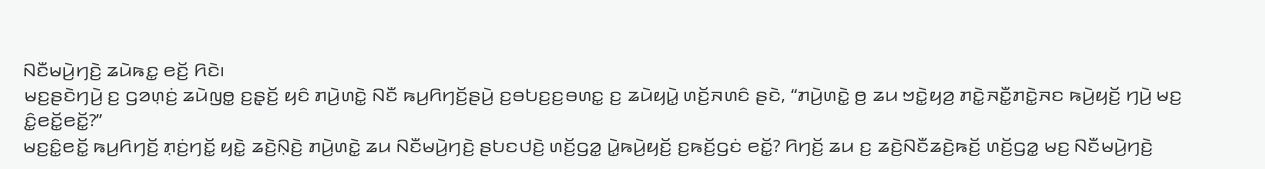ꤡꤢꤪꤗꤣꤧ꤬ꤚꤢꤧ꤬ ꤘꤣꤧꤒꤢ꤭ ꤕꤢꤩ꤬ ꤖꤢꤧ꤯
ꤗꤢ꤬ꤔꤢꤧꤚꤣꤧ꤬ ꤢ꤬ ꤞꤤꤛ꤫ꤢꤦ꤬ ꤘꤣꤧꤜꤥ꤭ ꤢ꤬ꤔ꤫ꤢꤩ꤬ ꤟꤢꤨ ꤊꤣꤧ꤬ꤛꤢꤧ꤭ ꤡꤢꤪ ꤒꤣ꤬ꤖꤚꤢꤩ꤬ꤔꤣꤧ꤬ ꤢ꤬ꤋꤝꤢ꤬ꤢ꤬ꤋꤛꤢ꤭ ꤢ꤬ ꤘꤣꤧꤟꤣꤧ꤭ ꤛꤢꤩ꤬ꤏꤛꤢꤨ ꤔꤢꤧ, “ꤊꤣꤧ꤬ꤛꤢꤧ꤭ ꤥ꤬ ꤘꤣ ꤠꤢꤧ꤭ꤟꤤ꤬ ꤊꤢꤧ꤭ꤏꤢꤪ꤭ꤊꤢꤧ꤭ꤏꤢ ꤒꤣꤧ꤬ꤟꤢꤩ꤬ ꤚꤣꤧ꤬ ꤗꤢ꤬ ꤢꤨ꤭ꤕꤢꤩ꤭ꤕꤢꤩ꤭?”
ꤗꤢ꤬ꤢꤨ꤭ꤕꤢꤩ꤭ ꤒꤣ꤬ꤖꤚꤢꤩ꤬ ꤊ꤫ꤢꤦ꤬ꤚꤢꤩ꤭ ꤟꤢꤧ꤭ ꤘꤢꤧ꤬ꤡ꤫ꤢꤧ꤬ ꤊꤣꤧ꤬ꤛꤢꤧ꤭ ꤘꤣ ꤡꤢꤪꤗꤣꤧ꤬ꤚꤢꤧ꤬ ꤔꤝꤢꤓꤢꤧ꤬ ꤛꤢꤩ꤬ꤞꤤ꤭ ꤣꤧ꤭ꤒꤣꤧ꤬ꤟꤢꤩ꤬ ꤢ꤬ꤒꤢꤩ꤬ꤞꤢꤦ ꤕꤢꤩ꤭? ꤖꤚꤢꤩ꤬ ꤘꤣ ꤢ꤬ ꤘꤢꤧ꤬ꤡꤢꤪꤘꤢꤧ꤬ꤒꤢꤩ꤬ ꤛꤢꤩ꤬ꤞꤤ꤭ ꤗꤢ꤬ ꤡꤢꤪꤗꤣꤧ꤬ꤚꤢꤧ꤬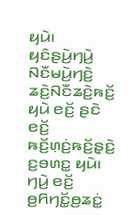ꤟꤣꤧ꤯
ꤟꤢꤨꤔꤣꤧ꤬ꤚꤣꤧ꤬ ꤡꤢꤪꤗꤣꤧ꤬ꤚꤢꤧ꤬ ꤘꤢꤧ꤬ꤡꤢꤪꤘꤢꤧ꤬ꤒꤢꤩ꤬ ꤟꤣꤧ ꤕꤢꤩ꤬ ꤔꤢꤧ ꤕꤢꤩ꤬ ꤒꤢꤩ꤬ꤛ꤫ꤢꤦ꤬ꤒꤢꤩ꤬ꤔ꤫ꤢꤧ꤬ ꤢ꤬ꤋꤛꤢ꤭ ꤟꤣꤧ꤯ ꤚꤣꤧ꤬ ꤕꤢꤩ꤬ ꤥ꤬ꤖꤚꤢꤩ꤭ꤥ꤬ꤘꤢꤦ꤭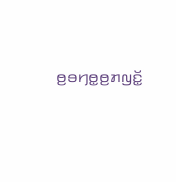ꤥ꤬ꤋꤚꤥ꤭ꤥ꤬ꤊꤜꤢꤩ꤭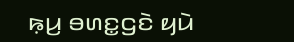ꤒ꤫ꤣ꤬ ꤋꤛꤢ꤭ꤞꤢꤧ ꤟꤣꤧ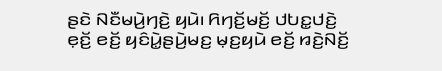ꤔꤢꤧ ꤡꤢꤪꤗꤣꤧ꤬ꤚꤢꤧ꤬ ꤟꤣꤧ꤯ ꤖꤚꤢꤩ꤬ꤗꤢꤩ꤬ ꤓꤝꤢ꤭ꤓꤢꤧ꤬ ꤕ꤫ꤢꤩ꤬ ꤕꤢꤩ꤬ ꤟꤢꤨꤣꤧ꤭ꤔꤣꤧ꤬ꤗꤢ꤬ ꤗ꤫ꤢ꤬ꤟꤣꤧ ꤕꤢꤩ꤬ ꤙꤢꤧ꤬ꤡꤢꤩ꤬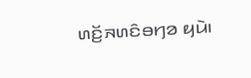ꤛꤢꤩ꤬ꤏꤛꤢꤨꤋꤚꤤ ꤟꤣꤧ꤯